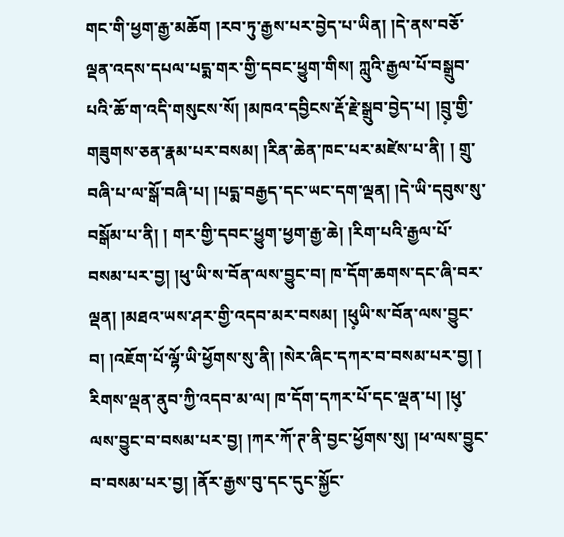གང་གི་ཕྱག་རྒྱ་མཆོག །རབ་ཏུ་རྒྱས་པར་བྱེད་པ་ཡིན། །དེ་ནས་བཅོ་ལྡན་འདས་དཔལ་པདྨ་གར་གྱི་དབང་ཕྱུག་གིས། ཀླུའི་རྒྱལ་པོ་བསྒྲུབ་པའི་ཆོ་ག་འདི་གསུངས་སོ། །མཁའ་དབྱིངས་རྡོ་རྗེ་སྒྲུབ་བྱེད་པ། །བྲུ༷་གྱི་གཟུགས་ཅན་རྣམ་པར་བསམ། །རིན་ཆེན་ཁང་པར་མཛེས་པ་ནི། ། གྲུ་བཞི་པ་ལ་སྒོ་བཞི་པ། །པདྨ་བརྒྱད་དང་ཡང་དག་ལྡན། །དེ་ཡི་དབུས་སུ་བསྒོམ་པ་ནི། ། གར་གྱི་དབང་ཕྱུག་ཕྱག་རྒྱ་ཆེ། །རིག་པའི་རྒྱལ་པོ་བསམ་པར་བྱ། །ཕུ་ཡི་ས་བོན་ལས་བྱུང་བ། ཁ་དོག་ཆགས་དང་ཞི་བར་ལྡན། །མཐའ་ཡས་ཤར་གྱི་འདབ་མར་བསམ། །ཕུ༷ཡི་ས་བོན་ལས་བྱུང་བ། །འཇོག་པོ་ལྷོ་ཡི་ཕྱོགས་སུ་ནི། །སེར་ཞིང་དཀར་བ་བསམ་པར་བྱ། ། རིགས་ལྡན་ནུབ་ཀྱི་འདབ་མ་ལ། ཁ་དོག་དཀར་པོ་དང་ལྡན་པ། །ཕུ༷་ལས་བྱུང་བ་བསམ་པར་བྱ། །ཀར་ཀོ་ཊ་ནི་བྱང་ཕྱོགས་སུ། །ཕ་ལས་བྱུང་བ་བསམ་པར་བྱ། །ནོར་རྒྱས་བུ་དང་དུང་སྐྱོང་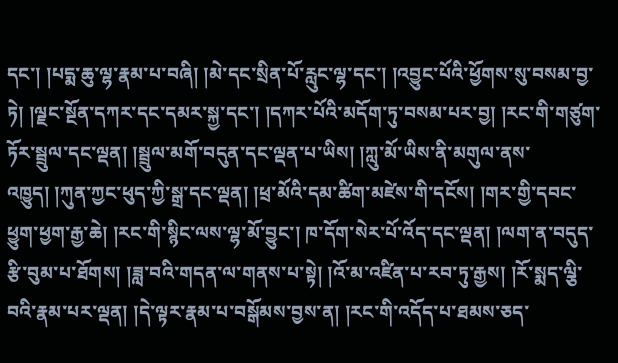དང་། །པདྨ་ཆུ་ལྷ་རྣམ་པ་བཞི། །མེ་དང་སྲིན་པོ་རླུང་ལྷ་དང་། །འབྱུང་པོའི་ཕྱོགས་སུ་བསམ་བྱ་ཏེ། །ལྗང་སྔོན་དཀར་དང་དམར་སྐྱ་དང་། །དཀར་པོའི་མདོག་ཏུ་བསམ་པར་བྱ། །རང་གི་གཙུག་ཏོར་སྦྲུལ་དང་ལྡན། །སྦྲུལ་མགོ་བདུན་དང་ལྡན་པ་ཡིས། །ཀླུ་མོ་ཡིས་ནི་མགུལ་ནས་འཁྱུད། །ཀུན་ཀྱང་ཕུད་ཀྱི་སྒྲ་དང་ལྡན། །ཕྲ་མོའི་དམ་ཚིག་མཛེས་གི་དངོས། །གར་གྱི་དབང་ཕྱུག་ཕྱག་རྒྱ་ཆེ། །རང་གི་སྙིང་ལས་ལྷ་མོ་བྱུང་། ཁ་དོག་སེར་པོ་འོད་དང་ལྡན། །ལག་ན་བདུད་རྩི་བུམ་པ་ཐོགས། །ཟླ་བའི་གདན་ལ་གནས་པ་སྟེ། །འོ་མ་འཛིན་པ་རབ་ཏུ་རྒྱས། །རོ་སྨད་ལྕི་བའི་རྣམ་པར་ལྡན། །དེ་ལྟར་རྣམ་པ་བསྒོམས་བྱས་ན། །རང་གི་འདོད་པ་ཐམས་ཅད་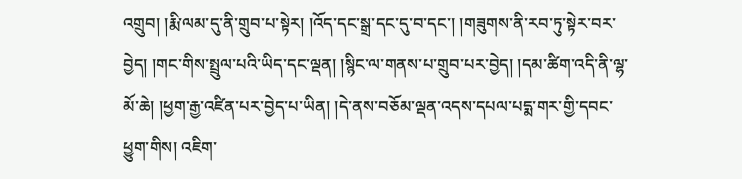འགྲུབ། །རྨི་ལམ་དུ་ནི་གྲུབ་པ་སྟེར། །འོད་དང་སྒྲ་དང་དུ་བ་དང་། །གཟུགས་ནི་རབ་ཏུ་སྟེར་བར་བྱེད། །གང་གིས་སྤྲུལ་པའི་ཡིད་དང་ལྡན། །སྙིང་ལ་གནས་པ་གྲུབ་པར་བྱེད། །དམ་ཚིག་འདི་ནི་ལྷ་མོ་ཆེ། །ཕྱག་རྒྱ་འཛིན་པར་བྱེད་པ་ཡིན། །དེ་ནས་བཅོམ་ལྡན་འདས་དཔལ་པདྨ་གར་གྱི་དབང་ཕྱུག་གིས། འཇིག་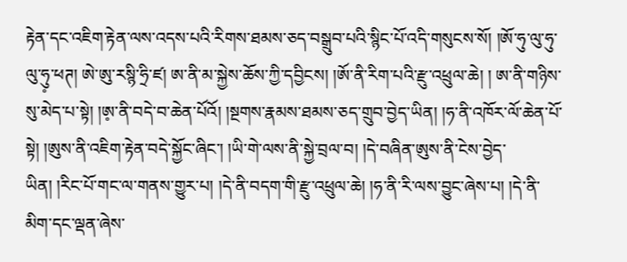རྟེན་དང་འཇིག་རྟེན་ལས་འདས་པའི་རིགས་ཐམས་ཅད་བསྒྲུབ་པའི་སྙིང་པོ་འདི་གསུངས་སོ། །ཨོ་ཧུ་ལུ་ཧུ་ལུ་ཧུ༷་ཕཊ། ཨེ་ཨུ་རསྙི་ཧྲི་ཛ། ཨ་ནི་མ་སྐྱེས་ཆོས་ཀྱི་དབྱིངས། །ཨོ་ནི་རིག་པའི་རྫུ་འཕྲུལ་ཆེ། ། ཨ་ནི་གཉིས་སུ་མེད་པ་སྟེ། །ཨ༷་ནི་བདེ་བ་ཆེན་པོའོ། །སྔགས་རྣམས་ཐམས་ཅད་གྲུབ་བྱེད་ཡིན། །ཧ་ནི་འཁོར་ལོ་ཆེན་པོ་སྟེ། །ཨུས་ནི་འཇིག་རྟེན་བདེ་སྐྱོང་ཞིང་། །ཡི་གེ་ལས་ནི་སྐྱེ་བྲལ་བ། །དེ་བཞིན་ཨུས་ནི་ངེས་བྱེད་ཡིན། །རིང་པོ་གང་ལ་གནས་གྱུར་པ། །དེ་ནི་བདག་གི་རྫུ་འཕྲུལ་ཆེ། །ཧ་ནི་རི་ལས་བྱུང་ཞེས་པ། །དེ་ནི་མིག་དང་ལྡན་ཞེས་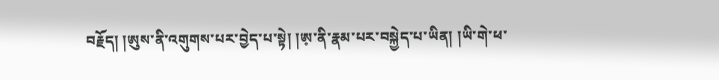བརྗོད། །ཨུས་ནི་འགུགས་པར་བྱེད་པ་སྟེ། །ཨ༷་ནི་རྣམ་པར་བསྐྱེད་པ་ཡིན། །ཡི་གེ་ཕ་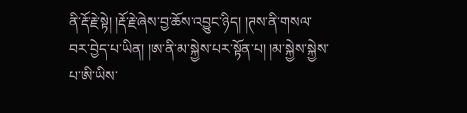ནི་རྡོ་རྗེ་སྟེ། །རྡོ་རྗེ་ཞེས་བྱ་ཆོས་འབྱུང་ཉིད། །ཊས་ནི་གསལ་བར་བྱེད་པ་ཡིན། །ཨ་ནི་མ་སྐྱེས་པར་སྟོན་པ། །མ་སྐྱེས་སྐྱེས་པ་ཨི་ཡིས་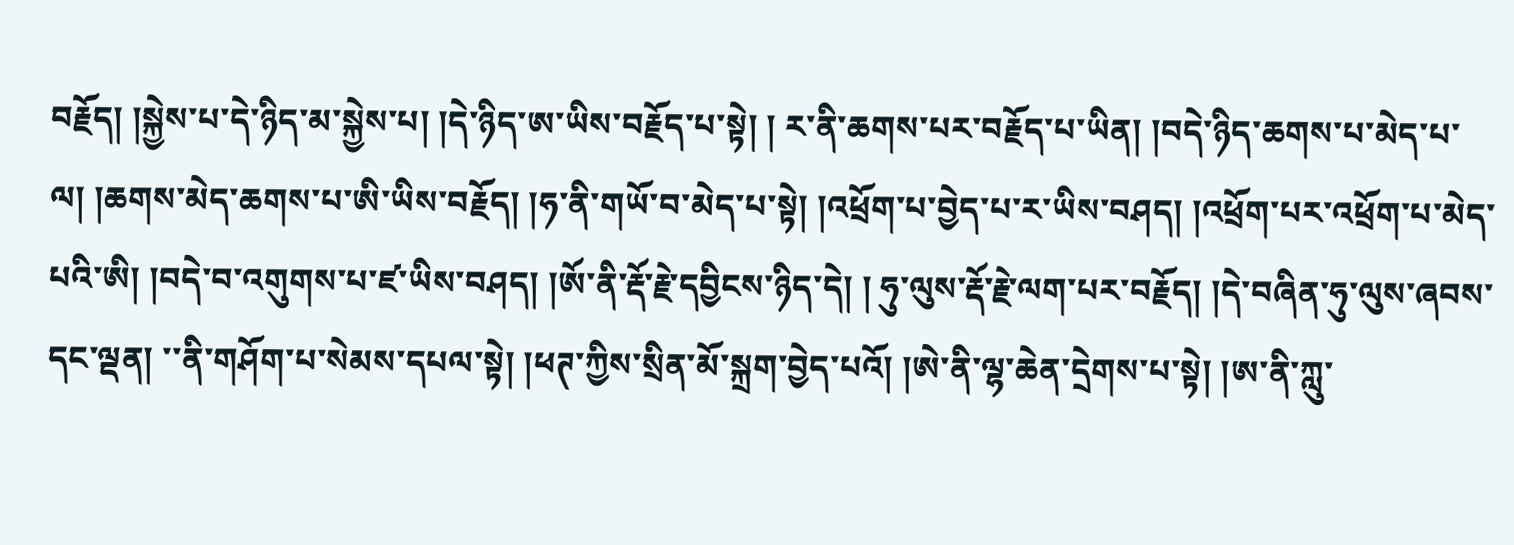བརྗོད། །སྐྱེས་པ་དེ་ཉིད་མ་སྐྱེས་པ། །དེ་ཉིད་ཨ་ཡིས་བརྗོད་པ་སྟེ། ། ར་ནི་ཆགས་པར་བརྗོད་པ་ཡིན། །བདེ་ཉིད་ཆགས་པ་མེད་པ་ལ། །ཆགས་མེད་ཆགས་པ་ཨི་ཡིས་བརྗོད། །ཧ་ནི་གཡོ་བ་མེད་པ་སྟེ། །འཕྲོག་པ་བྱེད་པ་ར་ཡིས་བཤད། །འཕྲོག་པར་འཕྲོག་པ་མེད་པའི་ཨི། །བདེ་བ་འགུགས་པ་ཛ་ཡིས་བཤད། །ཨོ་ནི་རྡོ་རྗེ་དབྱིངས་ཉིད་དེ། ། ཧུ་ལུས་རྡོ་རྗེ་ལག་པར་བརྗོད། །དེ་བཞིན་ཧུ་ལུས་ཞབས་དང་ལྡན། ་་ནི་གཤོག་པ་སེམས་དཔལ་སྟེ། །ཕཊ་ཀྱིས་སྲིན་མོ་སྐྲག་བྱེད་པའོ། །ཨེ་ནི་ལྷ་ཆེན་དྲེགས་པ་སྟེ། །ཨ་ནི་ཀླུ་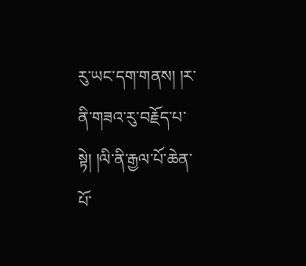རུ་ཡང་དག་གནས། །ར་ནི་གཟའ་རུ་བརྗོད་པ་སྟེ། །ལི་ནི་རྒྱལ་པོ་ཆེན་པོ་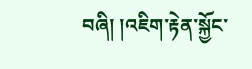བཞི། །འཇིག་རྟེན་སྐྱོང་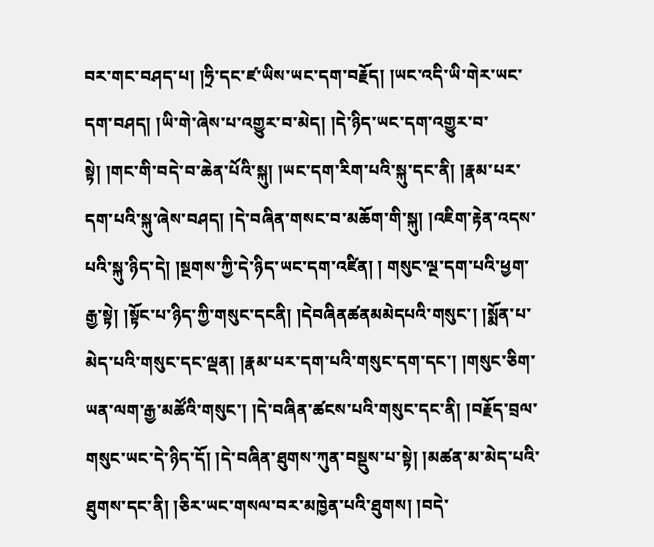བར་གང་བཤད་པ། །ཧྲི་དང་ཛ་ཡིས་ཡང་དག་བརྗོད། །ཡང་འདི་ཡི་གེར་ཡང་དག་བཤད། །ཡི་གེ་ཞེས་པ་འགྱུར་བ་མེད། །དེ་ཉིད་ཡང་དག་འགྱུར་བ་སྟེ། །གང་གི་བདེ་བ་ཆེན་པོའི་སྐུ། །ཡང་དག་རིག་པའི་སྐུ་དང་ནི། །རྣམ་པར་དག་པའི་སྐུ་ཞེས་བཤད། །དེ་བཞིན་གསང་བ་མཆོག་གི་སྐུ། །འཇིག་རྟེན་འདས་པའི་སྐུ་ཉིད་དེ། །སྔགས་ཀྱི་དེ་ཉིད་ཡང་དག་འཛིན། ། གསུང་ལྔ་དག་པའི་ཕྱག་རྒྱ་སྟེ། །སྟོང་པ་ཉིད་ཀྱི་གསུང་དངནི། །དེབཞིནཚནམམེདཔའི་གསུང་། །སྨོན་པ་མེད་པའི་གསུང་དང་ལྡན། །རྣམ་པར་དག་པའི་གསུང་དག་དང་། །གསུང་ཅིག་ཡན་ལག་རྒྱ་མཚོའི་གསུང་། །དེ་བཞིན་ཚངས་པའི་གསུང་དང་ནི། །བརྗོད་བྲལ་གསུང་ཡང་དེ་ཉིད་དོ། །དེ་བཞིན་ཐུགས་ཀུན་བསྡུས་པ་སྟེ། །མཚན་མ་མེད་པའི་ཐུགས་དང་ནི། །ཅིར་ཡང་གསལ་བར་མཁྱེན་པའི་ཐུགས། །བདེ་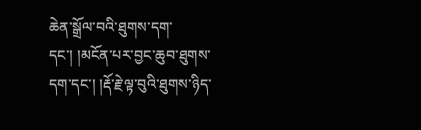ཆེན་སྒྲོལ་བའི་ཐུགས་དག་དང་། །མངོན་པར་བྱང་ཆུབ་ཐུགས་དག་དང་། །རྡོ་རྗེ་ལྟ་བུའི་ཐུགས་ཉིད་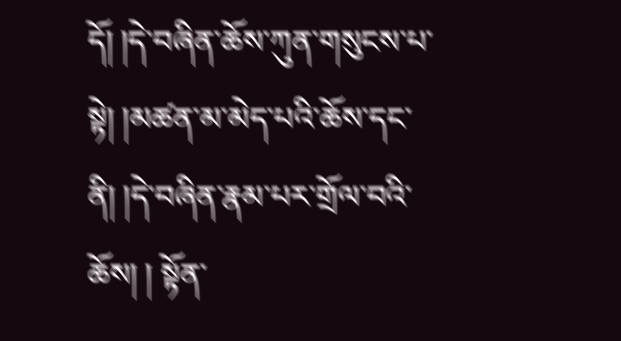དོ། །དེ་བཞིན་ཆོས་ཀུན་གསུངས་པ་སྟེ། །མཚན་མ་མེད་པའི་ཆོས་དང་ནི། །དེ་བཞིན་རྣམ་པར་གྲོལ་བའི་ཆོས། ། སྟོན་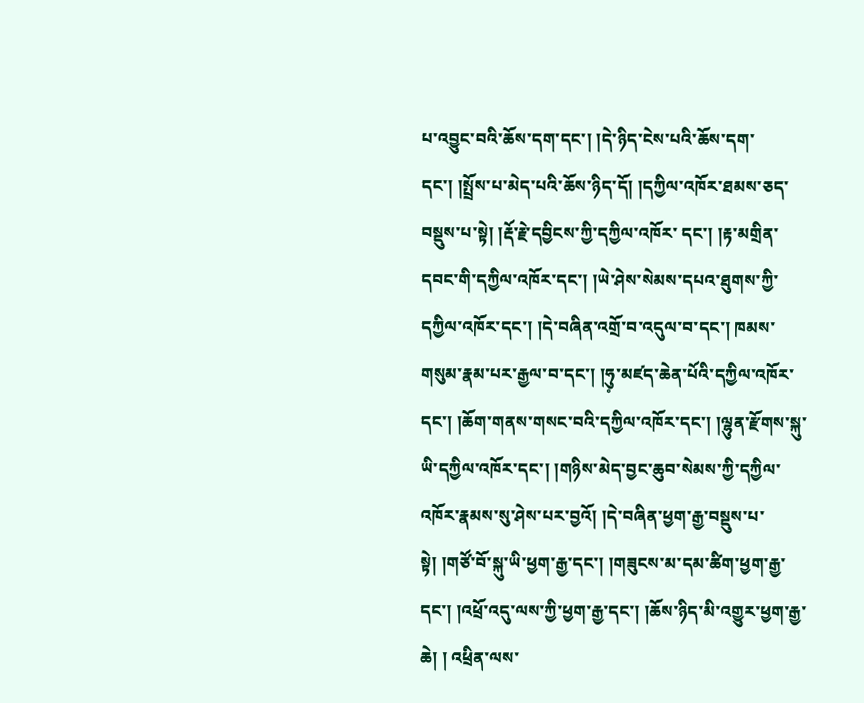པ་འབྱུང་བའི་ཆོས་དག་དང་། །དེ་ཉིད་ངེས་པའི་ཆོས་དག་དང་། །སྤྲོས་པ་མེད་པའི་ཆོས་ཉིད་དོ། །དཀྱིལ་འཁོར་ཐམས་ཅད་བསྡུས་པ་སྟེ། །རྡོ་རྗེ་དབྱིངས་ཀྱི་དཀྱིལ་འཁོར་ དང་། །རྟ་མགྲིན་དབང་གི་དཀྱིལ་འཁོར་དང་། །ཡེ་ཤེས་སེམས་དཔའ་ཐུགས་ཀྱི་དཀྱིལ་འཁོར་དང་། །དེ་བཞིན་འགྲོ་བ་འདུལ་བ་དང་། ཁམས་གསུམ་རྣམ་པར་རྒྱལ་བ་དང་། །ཧུ༷་མཛད་ཆེན་པོའི་དཀྱིལ་འཁོར་དང་། །ཆོག་གནས་གསང་བའི་དཀྱིལ་འཁོར་དང་། །ལྷུན་རྫོགས་སྐུ་ཡི་དཀྱིལ་འཁོར་དང་། །གཉིས་མེད་བྱང་ཆུབ་སེམས་ཀྱི་དཀྱིལ་འཁོར་རྣམས་སུ་ཤེས་པར་བྱའོ། །དེ་བཞིན་ཕྱག་རྒྱ་བསྡུས་པ་སྟེ། །གཙོ་བོ་སྐུ་ཡི་ཕྱག་རྒྱ་དང་། །གཟུངས་མ་དམ་ཚིག་ཕྱག་རྒྱ་དང་། །འཕྲོ་འདུ་ལས་ཀྱི་ཕྱག་རྒྱ་དང་། །ཆོས་ཉིད་མི་འགྱུར་ཕྱག་རྒྱ་ཆེ། ། འཕྲིན་ལས་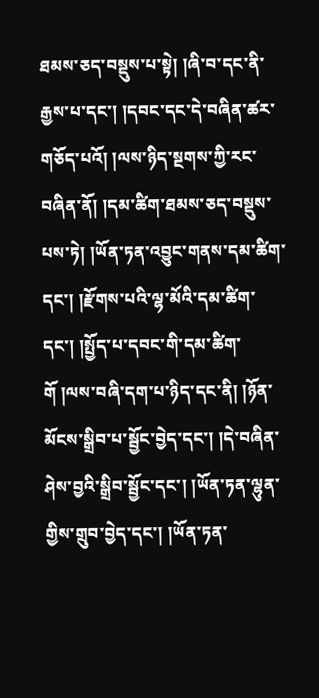ཐམས་ཅད་བསྡུས་པ་སྟེ། །ཞི་བ་དང་ནི་རྒྱས་པ་དང་། །དབང་དང་དེ་བཞིན་ཚར་གཅོད་པའོ། །ལས་ཉིད་སྔགས་ཀྱི་རང་བཞིན་ནོ། །དམ་ཚིག་ཐམས་ཅད་བསྡུས་པས་ཏེ། །ཡོན་ཏན་འབྱུང་གནས་དམ་ཚིག་དང་། །རྫོགས་པའི་ལྷ་མོའི་དམ་ཚིག་དང་། །སྤྱོད་པ་དབང་གི་དམ་ཚིག་གོ །ལས་བཞི་དག་པ་ཉིད་དང་ནི། །ཉོན་མོངས་སྒྲིབ་པ་སྦྱོང་བྱེད་དང་། །དེ་བཞིན་ཤེས་བྱའི་སྒྲིབ་སྦྱོང་དང་། །ཡོན་ཏན་ལྷུན་གྱིས་གྲུབ་བྱེད་དང་། །ཡོན་ཏན་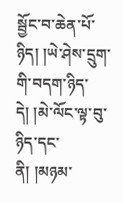སྦྱོང་བ་ཆེན་པོ་ཉིད། །ཡེ་ཤེས་དྲུག་གི་བདག་ཉིད་དེ། །མེ་ལོང་ལྟ་བུ་ཉིད་དང་ནི། །མཉམ་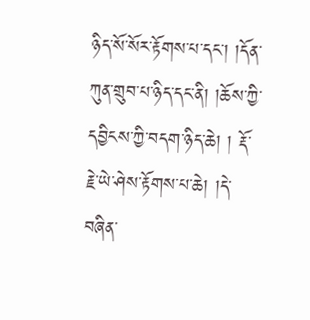ཉིད་སོ་སོར་རྟོགས་པ་དང་། །དོན་ཀུན་གྲུབ་པ་ཉིད་དང་ནི། །ཆོས་ཀྱི་དབྱིངས་ཀྱི་བདག་ཉིད་ཆེ། ། རྡོ་རྗེ་ཡེ་ཤེས་རྟོགས་པ་ཆེ། །དེ་བཞིན་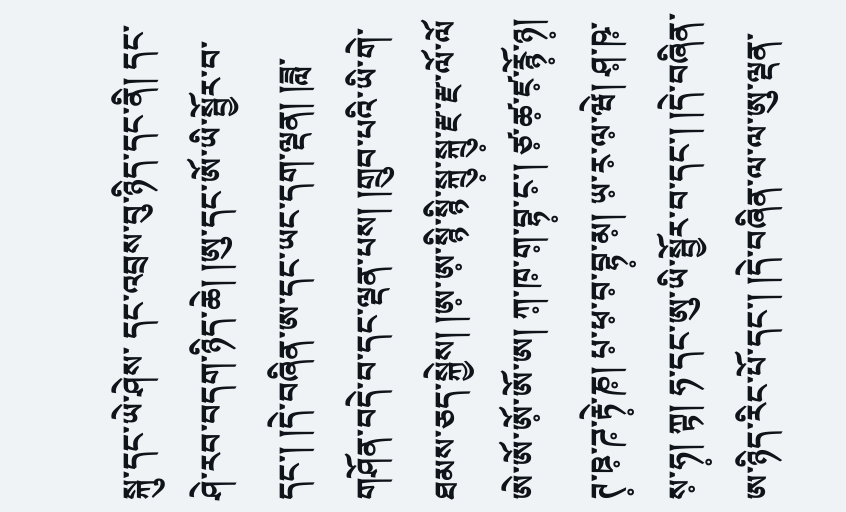སྐུ་དང་ཡེ་ཤེས་ དང་འབྲས་བུ་ཉིད་དང་ནི། དང་ཤེ་རབ་བདག་ཉིད་ཆེ། །ཨུ་དང་ཨོ་ཡི་སྦྱོར་བ་དང་། །དེ་བཞིན་ཨ་དང་ཡང་དག་ལྡན། །ཟླ་གཤོན་བདེ་བ་དང་ལྡན་པས། །གྲུབ་པའི་ཡི་གེ་ཐམས་ཅད་སྐྱེས། །ཨ༷་ཨ༷་སྙི་སྙི་སྐྲུ༷་སྐྲུ༷་རྫ་རྫ་ལོ་ལོ ཨེ་ཨོ་ཨོ༷་ཨོ་ཨ། ཀ༷་ཁ༷་ག༷་བྷ༷་ང༷་། ཙ༷་ཚ༷་ཛ༷་རྙོ༷་ཉ༷། ཊ༷་ཋ༷་ཌ༷་རྟེ༷་ཎ༷། པ༷་ཕ༷་བ༷་བྷ༷་མ༷། ཡ༷་ར༷་ལ༷་ཝེ། ཤ༷་ཥ༷་ས༷་ཧ༷། ཀྟ། ཧ་དང་ཨུ་ཡི་སྦྱོར་བ་དང་། །དེ་བཞིན་ཨ་ཉིད་རིང་པོ་དང་། །དེ་བཞིན་ལ་ལ་ཨུ་ལྡན་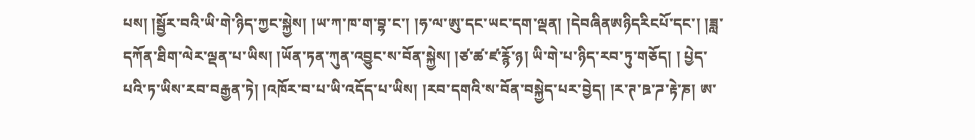པས། །སྦྱོར་བའི་ཡི་གེ་ཉིད་ཀྱང་སྐྱེས། །ཡ་ཀ་ཁ་ག་བྷ་ང་། །ཧ་ལ་ཨུ་དང་ཡང་དག་ལྡན། །དེབཞིནཨཉིདརིངཔོ་དང་། །ཟླ་དཀོན་ཐིག་ལེར་ལྡན་པ་ཡིས། །ཡོན་ཏན་ཀུན་འབྱུང་ས་བོན་སྐྱེས། །ཙ་ཚ་ཛ་རྙོ་ཉ། ཡི་གེ་པ་ཉིད་རབ་ཏུ་གཅོད། ། པྱེད་པའི་ཏ་ཡིས་རབ་བརྒྱན་ཏེ། །འཁོར་བ་པ་ཡི་འདོད་པ་ཡིས། །རབ་དགའི་ས་བོན་བསྐྱེད་པར་བྱེད། །ར་ཊ་ཋ་ཌ་རྟེ་ཎ། ཨ་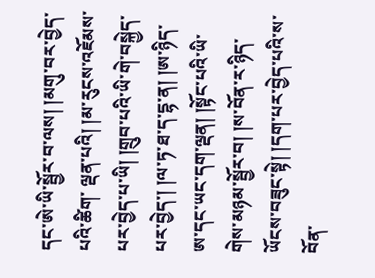དང་ཨེ་ཡི་སྦྱོར་བ་ལས། །མགུ་བར་བྱེད་པའི་ཚིག་ ལྡན་པའི། །མ་རུངས་འཇོམས་པར་བྱེད་པ་ཡི། །གྲུབ་པའི་ཡི་གེ་བསྐྱེད་པར་བྱེད་། །ལ་ཏ་ཐ་ད་དྷ་ན། །ཨ་ཉིད་ཨ་དང་ཡང་དག་ལྡན། །སྟོང་པའི་ཡི་གེས་མཉམ་སྦྱོར་བ། །ས་བོན་ར་ཉིད་ཡོངས་བཟུང་སྟེ། །དག་པར་བྱེད་པའི་ས་བོན་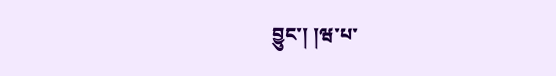བྱུང་། །ཝ་པ་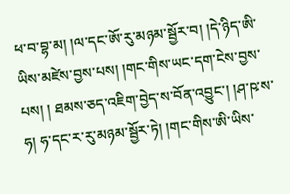ཕ་བ་བྷ་མ། །ལ་དང་ཨོ་རུ་མཉམ་སྦྱོར་བ། །དེ་ཉིད་ཨི་ཡིས་མཛེས་བྱས་པས། །གང་གིས་ཡང་དག་ངེས་བྱས་པས། ། ཐམས་ཅད་འཇིག་བྱེད་ས་བོན་འབྱུང་། །ཤ་ཥ་ས་ཧ། ཧ་དང་ར་རུ་མཉམ་སྦྱོར་ཏེ། །གང་གིས་ཨི་ཡིས་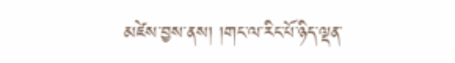མཛེས་བྱས་ནས། །གང་ལ་རིང་པོ་ཉིད་ལྡན་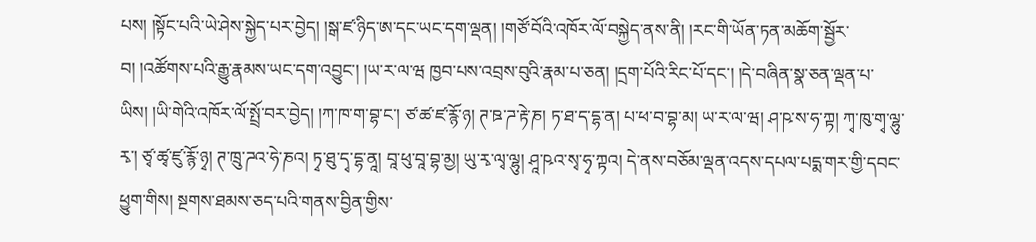པས། །སྟོང་པའི་ཡེ་ཤེས་སྐྱེད་པར་བྱེད། །སྒ་ཛ་ཉིད་ཨ་དང་ཡང་དག་ལྡན། །གཙོ་བོའི་འཁོར་ལོ་བསྐྱེད་ནས་ནི། །རང་གི་ཡོན་ཏན་མཆོག་སྦྱོར་བ། །འཚོགས་པའི་རྒྱུ་རྣམས་ཡང་དག་འབྱུང་། །ཡ་ར་ལ་ཝ ཁྱབ་པས་འབྲས་བུའི་རྣམ་པ་ཅན། །དྲག་པོའི་རིང་པོ་དང་། །དེ་བཞིན་སྣ་ཅན་ལྡན་པ་ཡིས། །ཡི་གེའི་འཁོར་ལོ་སྤྲོ་བར་བྱེད། །ཀ་ཁ་ག་བྷ་ང་། ཙ་ཚ་ཛ་རྙོ་ཉ། ཊ་ཋ་ཌ་རྟེ་ཎ། ཏ་ཐ་ད་དྷ་ན། པ་ཕ་བ་བྷ་མ། ཡ་ར་ལ་ཝ། ཤ་ཥ་ས་ཧ་ཀྟ། ཀྭ་ཁུ་གྭ་ལྷུ་རྭ་། ཙྭ་ཚྭ་ཛུ་རྙོ་ཉྭ། ཊ་ཁྲུ་ཌའ་ཧེ་ཎའ། ཏྭ་ཐུ་དྭ་དྷ་ནཱ། བཱ་ཕུ་བཱ་བྷ་མྱ། ཡུ་རྭ་ལྭ་ལྷུ། ཤཱ་ཥའ་སྭ་ཧྭ་ཀྟའ། དེ་ནས་བཅོམ་ལྡན་འདས་དཔལ་པདྨ་གར་གྱི་དབང་ཕྱུག་གིས། སྔགས་ཐམས་ཅད་པའི་གནས་བྱིན་གྱིས་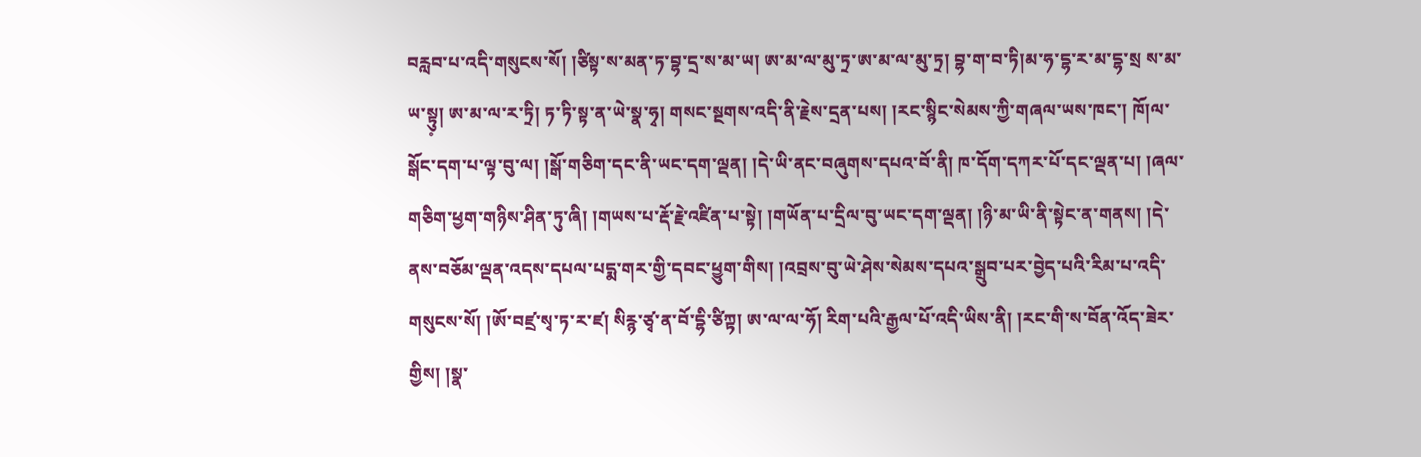བརླབ་པ་འདི་གསུངས་སོ། །ཙིསྟ་ས་མན་ཏ་བྷ་དྲ་ས་མ་ཡ། ཨ་མ་ལ་མུ་ཏྲ་ཨ་མ་ལ་མུ་ཏྲ། བྷ་ག་བ་ཏི།མ་ཧ་དྷ་ར་མ་དྷ་སྲ ས་མ་ཡ་སྟུ༷། ཨ་མ་ལ་ར་ཏྲི། ཏ་ཏི་སྟ་ན་ཡེ་སྣ་ཧྭ། གསང་སྔགས་འདི་ནི་རྗེས་དྲན་པས། །རང་སྙིང་སེམས་ཀྱི་གཞལ་ཡས་ཁང་། ཁོ།ལ་སྒོང་དག་པ་ལྟ་བུ་ལ། །སྒོ་གཅིག་དང་ནི་ཡང་དག་ལྡན། །དེ་ཡི་ནང་བཞུགས་དཔའ་བོ་ནི། ཁ་དོག་དཀར་པོ་དང་ལྡན་པ། །ཞལ་གཅིག་ཕྱག་གཉིས་ཤིན་ཏུ་ཞི། །གཡས་པ་རྡོ་རྗེ་འཛིན་པ་སྟེ། །གཡོན་པ་དྲིལ་བུ་ཡང་དག་ལྡན། །ཉི་མ་ཡི་ནི་སྟེང་ན་གནས། །དེ་ནས་བཅོམ་ལྡན་འདས་དཔལ་པདྨ་གར་གྱི་དབང་ཕྱུག་གིས། །འབྲས་བུ་ཡེ་ཤེས་སེམས་དཔའ་སྒྲུབ་པར་བྱེད་པའི་རིམ་པ་འདི་གསུངས་སོ། །ཨོ་བཛྲ་སྭ་ཏ་ར་ཛ། སིརྙ་ཙྭ་ན་བོ་དྷི་ཙིཀྟ། ཨ་ལ་ལ་ཧོ། རིག་པའི་རྒྱལ་པོ་འདི་ཡིས་ནི། །རང་གི་ས་བོན་འོད་ཟེར་གྱིས། །སྣ་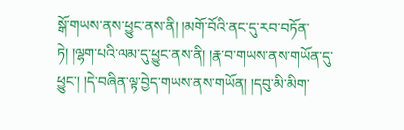སྒོ་གཡས་ནས་ཕྱུང་ནས་ནི། །མགོ་བོའི་ནང་དུ་རབ་བཏོན་ཏེ། །ལྷག་པའི་ལམ་དུ་ཕྱུང་ནས་ནི། །རྣ་བ་གཡས་ནས་གཡོན་དུ་ཕྱུང་། །དེ་བཞིན་ལྟ་བྱེད་གཡས་ནས་གཡོན། །དབུ་མི་མིག་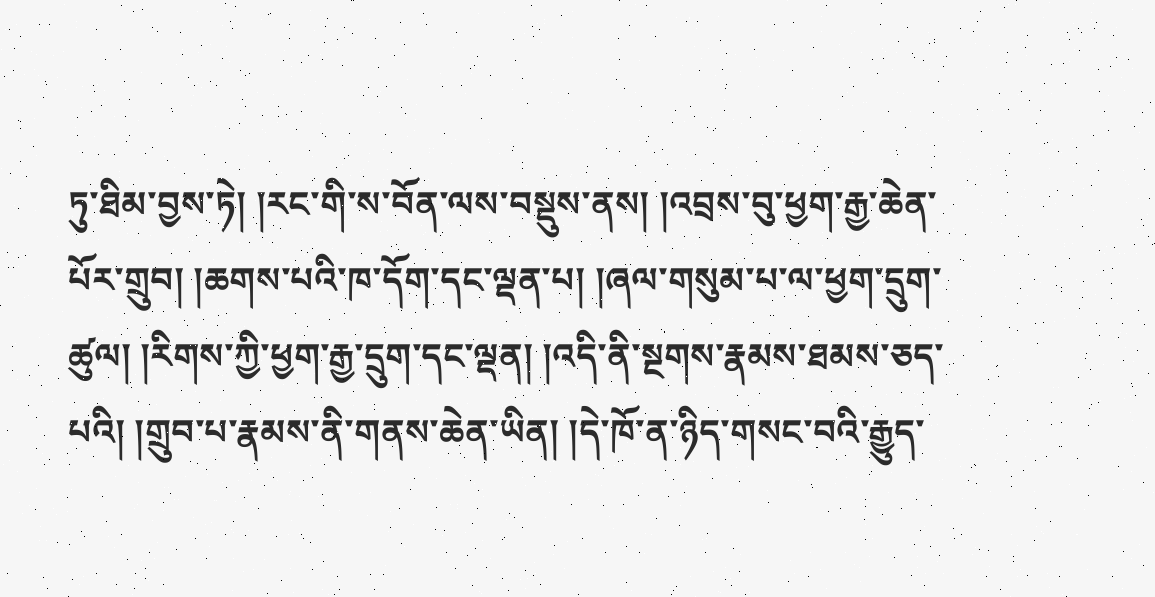ཏུ་ཐིམ་བྱས་ཏེ། །རང་གི་ས་བོན་ལས་བསྡུས་ནས། །འབྲས་བུ་ཕྱག་རྒྱ་ཆེན་པོར་གྲུབ། །ཆགས་པའི་ཁ་དོག་དང་ལྡན་པ། །ཞལ་གསུམ་པ་ལ་ཕྱག་དྲུག་ཚུལ། །རིགས་ཀྱི་ཕྱག་རྒྱ་དྲུག་དང་ལྡན། །འདི་ནི་སྔགས་རྣམས་ཐམས་ཅད་པའི། །གྲུབ་པ་རྣམས་ནི་གནས་ཆེན་ཡིན། །དེ་ཁོ་ན་ཉིད་གསང་བའི་རྒྱུད་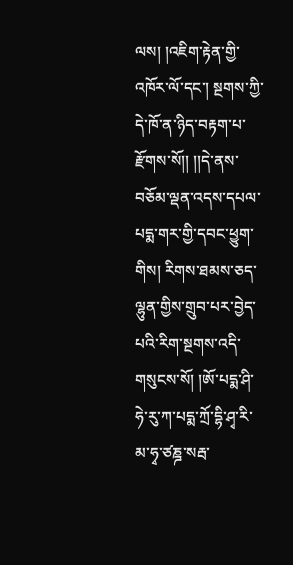ལས། །འཇིག་རྟེན་གྱི་འཁོར་ལོ་དང་། སྔགས་ཀྱི་དེ་ཁོ་ན་ཉིད་བརྟག་པ་རྫོགས་སོ།། །།དེ་ནས་བཅོམ་ལྡན་འདས་དཔལ་པདྨ་གར་གྱི་དབང་ཕྱུག་གིས། རིགས་ཐམས་ཅད་ལྷུན་གྱིས་གྲུབ་པར་བྱེད་པའི་རིག་སྔགས་འདི་གསུངས་སོ། །ཨོ་པདྨ་ཤི་ཧེ་རུ་ཀ་པདྨ་ཀྲོ་དྷི་ཤྭ་རི་མ་ཧྭ་ཙཎྜ་སརྦ་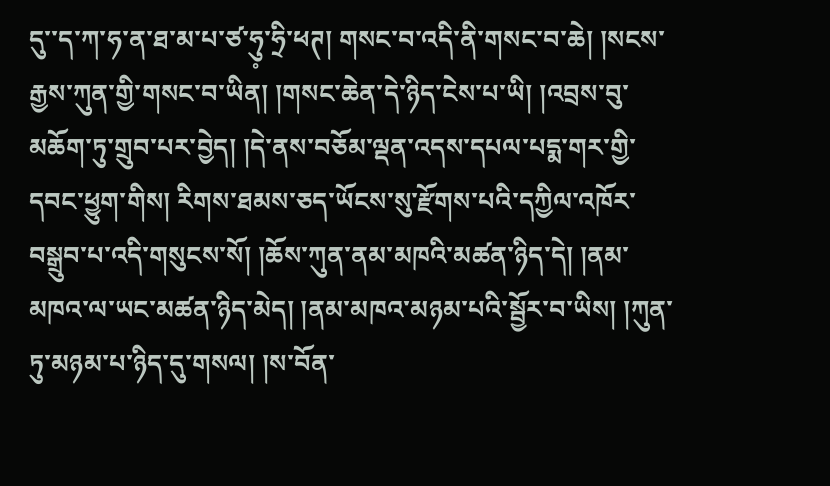དུ་་ད་ཀ་ཧ་ན་ཐ་མ་པ་ཙ་ཧུ༷་ཧྲི་ཕཊ། གསང་བ་འདི་ནི་གསང་བ་ཆེ། །སངས་རྒྱས་ཀུན་གྱི་གསང་བ་ཡིན། །གསང་ཆེན་དེ་ཉིད་ངེས་པ་ཡི། །འབྲས་བུ་མཆོག་ཏུ་གྲུབ་པར་བྱེད། །དེ་ནས་བཅོམ་ལྡན་འདས་དཔལ་པདྨ་གར་གྱི་དབང་ཕྱུག་གིས། རིགས་ཐམས་ཅད་ཡོངས་སུ་རྫོགས་པའི་དཀྱིལ་འཁོར་བསྒྲུབ་པ་འདི་གསུངས་སོ། །ཆོས་ཀུན་ནམ་མཁའི་མཚན་ཉིད་དེ། །ནམ་མཁའ་ལ་ཡང་མཚན་ཉིད་མེད། །ནམ་མཁའ་མཉམ་པའི་སྦྱོར་བ་ཡིས། །ཀུན་ཏུ་མཉམ་པ་ཉིད་དུ་གསལ། །ས་བོན་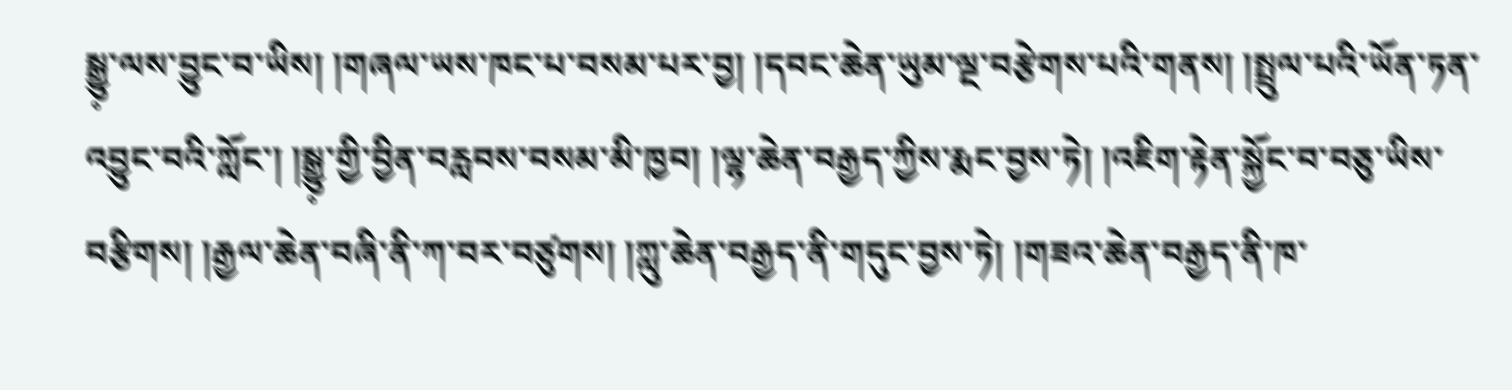སྒྱུ༷་ལས་བྱུང་བ་ཡིས། །གཞལ་ཡས་ཁང་པ་བསམ་པར་བྱ། །དབང་ཆེན་ཡུམ་ལྔ་བརྩེགས་པའི་གནས། །སྤྲུལ་པའི་ཡོན་ཏན་འབྱུང་བའི་ཀློང་། །སྒྱུ༷་གྱི་བྱིན་བརླབས་བསམ་མི་ཁྱབ། །ལྷ་ཆེན་བརྒྱད་ཀྱིས་རྨང་བྱས་ཏེ། །འཇིག་རྟེན་སྐྱོང་བ་བཅུ་ཡིས་བརྩིགས། །རྒྱལ་ཆེན་བཞི་ནི་ཀ་བར་བཙུགས། །ཀླུ་ཆེན་བརྒྱད་ནི་གདུང་བྱས་ཏེ། །གཟའ་ཆེན་བརྒྱད་ནི་ཁ་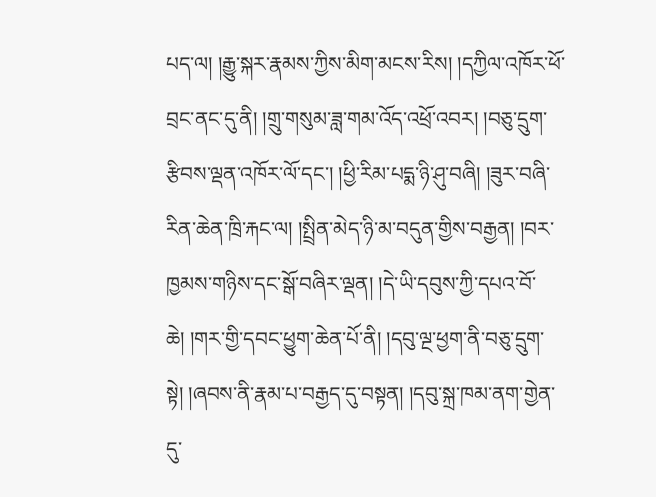པད་ལ། །རྒྱུ་སྐར་རྣམས་ཀྱིས་མིག་མངས་རིས། །དཀྱིལ་འཁོར་ཕོ་བྲང་ནང་དུ་ནི། །གྲུ་གསུམ་ཟླ་གམ་འོད་འཕྲོ་འབར། །བཅུ་དྲུག་རྩིབས་ལྡན་འཁོར་ལོ་དང་། །ཕྱི་རིམ་པདྨ་ཉི་ཤུ་བཞི། །ཟུར་བཞི་རིན་ཆེན་ཁྲི་རྐང་ལ། །སྤྲིན་མེད་ཉི་མ་བདུན་གྱིས་བརྒྱན། །བར་ཁྱམས་གཉིས་དང་སྒོ་བཞིར་ལྡན། །དེ་ཡི་དབུས་ཀྱི་དཔའ་བོ་ཆེ། །གར་གྱི་དབང་ཕྱུག་ཆེན་པོ་ནི། །དབུ་ལྔ་ཕྱག་ནི་བཅུ་དྲུག་སྟེ། །ཞབས་ནི་རྣམ་པ་བརྒྱད་དུ་བསྟན། །དབུ་སྐྲ་ཁམ་ནག་གྱེན་དུ་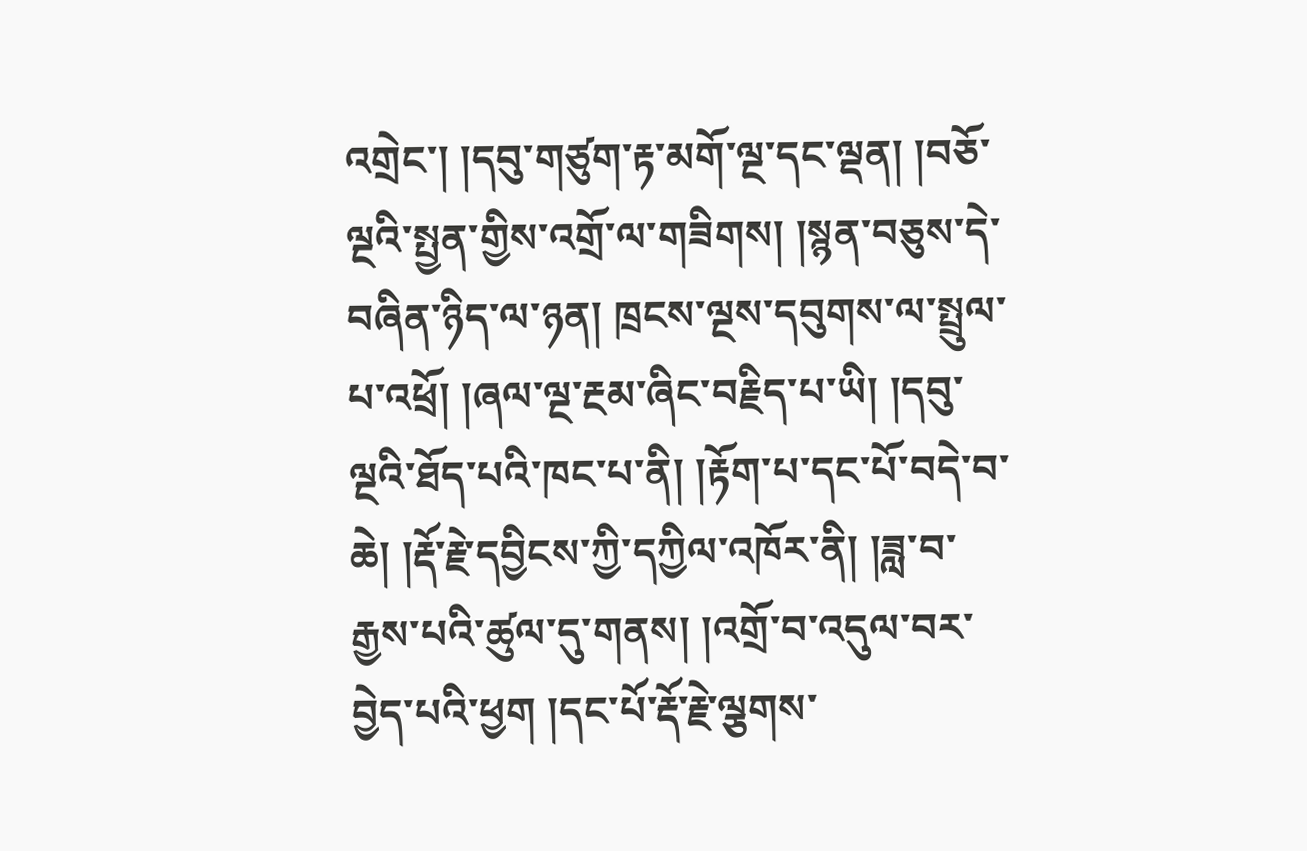འགྲེང་། །དབུ་གཙུག་རྟ་མགོ་ལྔ་དང་ལྡན། །བཅོ་ལྔའི་སྤྱན་གྱིས་འགྲོ་ལ་གཟིགས། །སྙན་བཅུས་དེ་བཞིན་ཉིད་ལ་ཉན། ཁྲངས་ལྔས་དབུགས་ལ་སྤྲུལ་པ་འཕྲོ། །ཞལ་ལྔ་རྔམ་ཞིང་བརྗིད་པ་ཡི། །དབུ་ལྔའི་ཐོད་པའི་ཁང་པ་ནི། །རྟོག་པ་དང་པོ་བདེ་བ་ཆེ། །རྡོ་རྗེ་དབྱིངས་ཀྱི་དཀྱིལ་འཁོར་ནི། །ཟླ་བ་རྒྱས་པའི་ཚུལ་དུ་གནས། །འགྲོ་བ་འདུལ་བར་བྱེད་པའི་ཕྱག །དང་པོ་རྡོ་རྗེ་ལྕགས་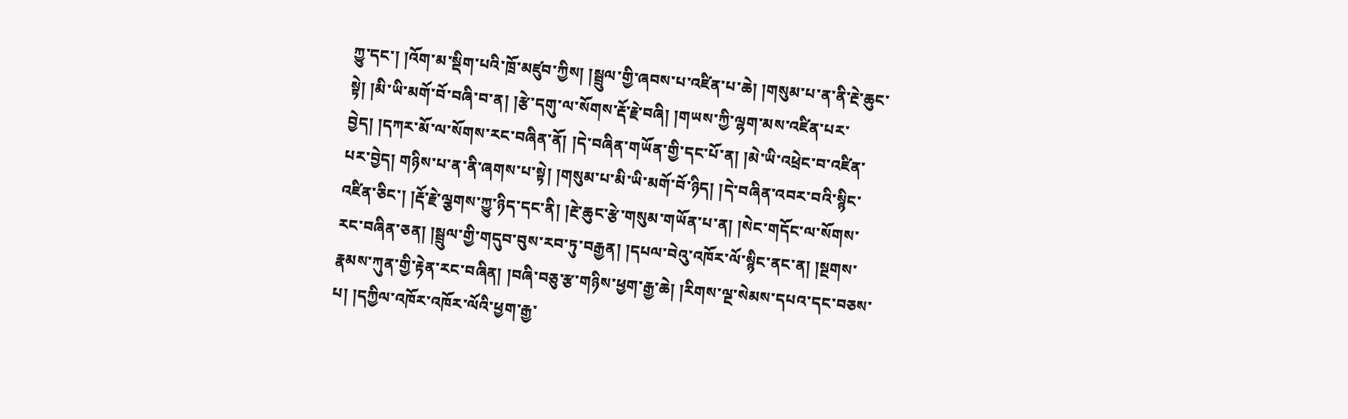ཀྱུ་དང་། །འོག་མ་སྡིག་པའི་ཁྲོ་མཛུབ་ཀྱིས། །སྦྲུལ་གྱི་ཞབས་པ་འཛིན་པ་ཆེ། །གསུམ་པ་ན་ནི་རྔེ་ཆུང་སྟེ། །མི་ཡི་མགོ་བོ་བཞི་བ་ན། །རྩེ་དགུ་ལ་སོགས་རྡོ་རྗེ་བཞི། །གཡས་ཀྱི་ལྷག་མས་འཛིན་པར་བྱེད། །དཀར་མོ་ལ་སོགས་རང་བཞིན་ནོ། །དེ་བཞིན་གཡོན་གྱི་དང་པོ་ན། །མེ་ཡི་འཕྲེང་བ་འཛིན་པར་བྱེད། གཉིས་པ་ན་ནི་ཞགས་པ་སྟེ། །གསུམ་པ་མི་ཡི་མགོ་བོ་ཉིད། །དེ་བཞིན་འབར་བའི་སྙིང་འཛིན་ཅིང་། །རྡོ་རྗེ་ལྕགས་ཀྱུ་ཉིད་དང་ནི། །རྔེ་ཆུང་རྩེ་གསུམ་གཡོན་པ་ན། །སེང་གདོང་ལ་སོགས་རང་བཞིན་ཅན། །སྦྲུལ་གྱི་གདུབ་བུས་རབ་ཏུ་བརྒྱན། །དཔལ་བེའུ་འཁོར་ལོ་སྙིང་ནང་ན། །སྔགས་རྣམས་ཀུན་གྱི་རྟེན་རང་བཞིན། །བཞི་བཅུ་རྩ་གཉིས་ཕྱག་རྒྱ་ཆེ། །རིགས་ལྔ་སེམས་དཔའ་དང་བཅས་པ། །དཀྱིལ་འཁོར་འཁོར་ལོའི་ཕྱག་རྒྱ་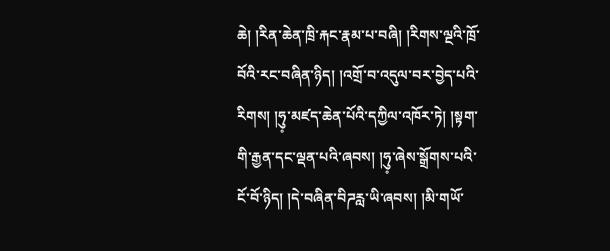ཆེ། །རིན་ཆེན་ཁྲི་རྐང་རྣམ་པ་བཞི། །རིགས་ལྔའི་ཁྲོ་བོའི་རང་བཞིན་ཉིད། །འགྲོ་བ་འདུལ་བར་བྱེད་པའི་རིགས། །ཧུ༷་མཛད་ཆེན་པོའི་དཀྱིལ་འཁོར་ཏེ། །སྟག་གི་རྒྱན་དང་ལྡན་པའི་ཞབས། །ཧུ༷་ཞེས་སྒྲོགས་པའི་ངོ་བོ་ཉིད། །དེ་བཞིན་བིཌརླ་ཡི་ཞབས། །མི་གཡོ་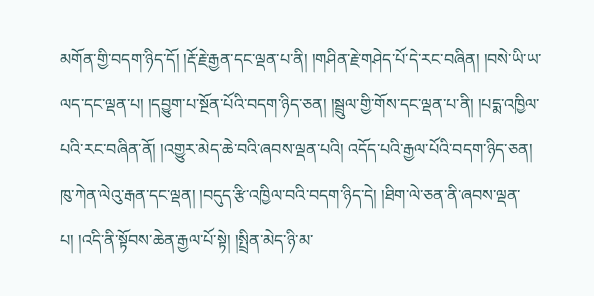མགོན་གྱི་བདག་ཉིད་དོ། །རྡོ་རྗེ་རྒྱན་དང་ལྡན་པ་ནི། །གཤིན་རྗེ་གཤེད་པོ་དེ་རང་བཞིན། །བསེ་ཡི་ཡ་ལད་དང་ལྡན་པ། །དབྱུག་པ་སྔོན་པོའི་བདག་ཉིད་ཅན། །སྦྲུལ་གྱི་གོས་དང་ལྡན་པ་ནི། །པདྨ་འཁྱིལ་པའི་རང་བཞིན་ནོ། །འགྱུར་མེད་ཆེ་བའི་ཞབས་ལྡན་པའི། འདོད་པའི་རྒྱལ་པོའི་བདག་ཉིད་ཅན། ཁུ་ཀེན་ལེའུ་རྒན་དང་ལྡན། །བདུད་རྩི་འཁྱིལ་བའི་བདག་ཉིད་དེ། །ཐིག་ལེ་ཅན་ནི་ཞབས་ལྡན་པ། །འདི་ནི་སྟོབས་ཆེན་རྒྱལ་པོ་སྟེ། །སྤྲིན་མེད་ཉི་མ་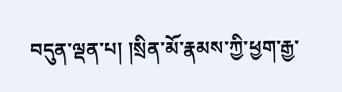བདུན་ལྡན་པ། །སྲིན་མོ་རྣམས་ཀྱི་ཕྱག་རྒྱ་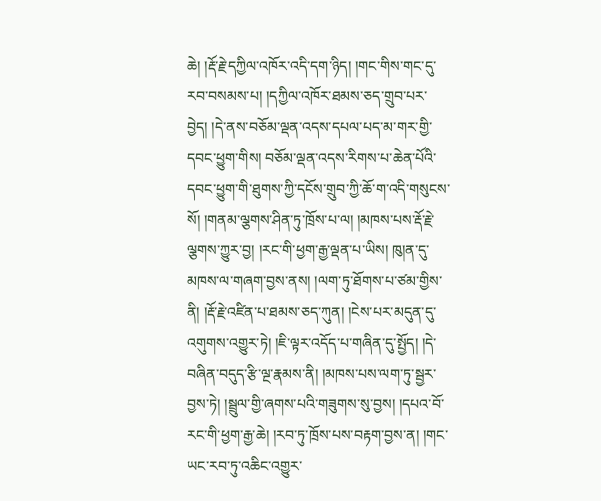ཆེ། །རྡོ་རྗེ་དཀྱིལ་འཁོར་འདི་དག་ཉིད། །གང་གིས་གང་དུ་རབ་བསམས་པ། །དཀྱིལ་འཁོར་ཐམས་ཅད་གྲུབ་པར་བྱེད། །དེ་ནས་བཅོམ་ལྡན་འདས་དཔལ་པད་མ་གར་གྱི་དབང་ཕྱུག་གིས། བཅོམ་ལྡན་འདས་རིགས་པ་ཆེན་པོའི་དབང་ཕྱུག་གི་ཐུགས་ཀྱི་དངོས་གྲུབ་ཀྱི་ཆོ་ག་འདི་གསུངས་སོ། །གནམ་ལྕགས་ཤིན་ཏུ་ཁྲོས་པ་ལ། །མཁས་པས་རྡོ་རྗེ་ལྕགས་ཀྱུར་བྱ། །རང་གི་ཕྱག་རྒྱ་ལྡན་པ་ཡིས། ཁུ།ན་དུ་མཁས་ལ་གཞག་བྱས་ནས། །ལག་ཏུ་ཐོགས་པ་ཙམ་གྱིས་ནི། །རྡོ་རྗེ་འཛིན་པ་ཐམས་ཅད་ཀུན། །ངེས་པར་མདུན་དུ་འགུགས་འགྱུར་ཏེ། །ཇི་ལྟར་འདོད་པ་གཞིན་དུ་སྤྱོད། །དེ་བཞིན་བདུད་རྩི་ལྔ་རྣམས་ནི། །མཁས་པས་ལག་ཏུ་སྦྱར་བྱས་ཏེ། །སྦྲུལ་གྱི་ཞགས་པའི་གཟུགས་སུ་བྱས། །དཔའ་བོ་རང་གི་ཕྱག་རྒྱ་ཆེ། །རབ་ཏུ་ཁྲོས་པས་བརྟག་བྱས་ན། །གང་ཡང་རབ་ཏུ་འཆིང་འགྱུར་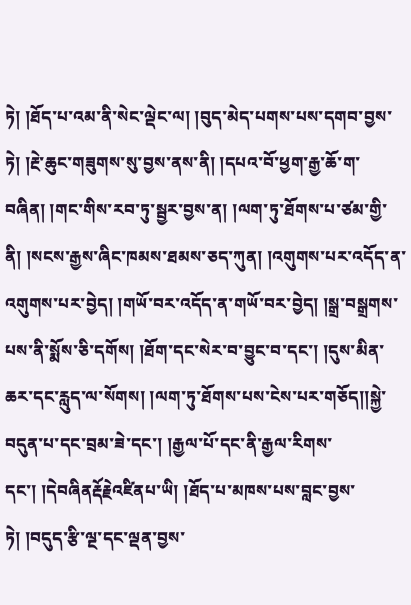ཏེ། །ཐོད་པ་འམ་ནི་སེང་ལྡེང་ལ། །བུད་མེད་པགས་པས་དགབ་བྱས་ཏེ། །རྔེ་ཆུང་གཟུགས་སུ་བྱས་ནས་ནི། །དཔའ་བོ་ཕྱག་རྒྱ་ཆོ་ག་བཞིན། །གང་གིས་རབ་ཏུ་སྦྱར་བྱས་ན། །ལག་ཏུ་ཐོགས་པ་ཙམ་གྱི་ནི། །སངས་རྒྱས་ཞིང་ཁམས་ཐམས་ཅད་ཀུན། །འགུགས་པར་འདོད་ན་འགུགས་པར་བྱེད། །གཡོ་བར་འདོད་ན་གཡོ་བར་བྱེད། །སྒྲ་བསྒྲགས་པས་ནི་སྨོས་ཅི་དགོས། །ཐོག་དང་སེར་བ་བྱུང་བ་དང་། །དུས་མིན་ཆར་དང་རླུད་ལ་སོགས། །ལག་ཏུ་ཐོགས་པས་ངེས་པར་གཅོད།།སྐྱེ་བདུན་པ་དང་བྲམ་ཟེ་དང་། །རྒྱལ་པོ་དང་ནི་རྒྱལ་རིགས་དང་། །དེབཞིནརྡོརྗེའཛིནཔ་ཡི། །ཐོད་པ་མཁས་པས་བླང་བྱས་ཏེ། །བདུད་རྩི་ལྔ་དང་ལྡན་བྱས་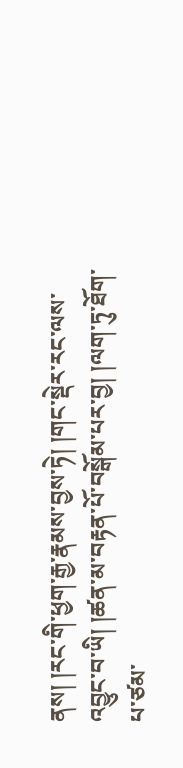ནས། །རང་གི་ཕྱག་རྒྱ་རྣམས་བྱས་ཏེ། །གང་སྡེར་རང་ལས་འབྱུང་བ་ཡི། །ཚན་མ་བརྟན་པོ་བསྒོམ་པར་བྱ། །ལག་ཏུ་ཐོག་པ་ཙམ་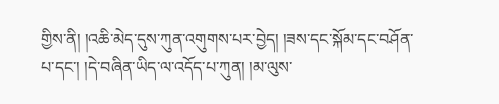གྱིས་ནི། །འཆི་མེད་དུས་ཀུན་འགུགས་པར་བྱེད། །ཟས་དང་སྐོམ་དང་བཤོན་པ་དང་། །དེ་བཞིན་ཡིད་ལ་འདོད་པ་ཀུན། །མ་ལུས་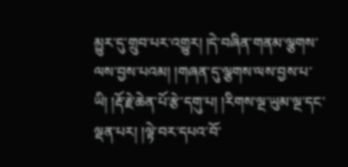མྱུར་དུ་གྲུབ་པར་འགྱུར། །དེ་བཞིན་གནམ་ལྕགས་ལས་བྱས་པའམ། །གཞན་དུ་ལྕགས་ལས་བྱས་པ་ཡི། །རྡོ་རྗེ་ཆེན་པོ་རྩེ་དགུ་པ། །རིགས་ལྔ་ཡུམ་ལྔ་དང་ལྡན་པར། །ལྟེ་བར་དཔའ་བོ་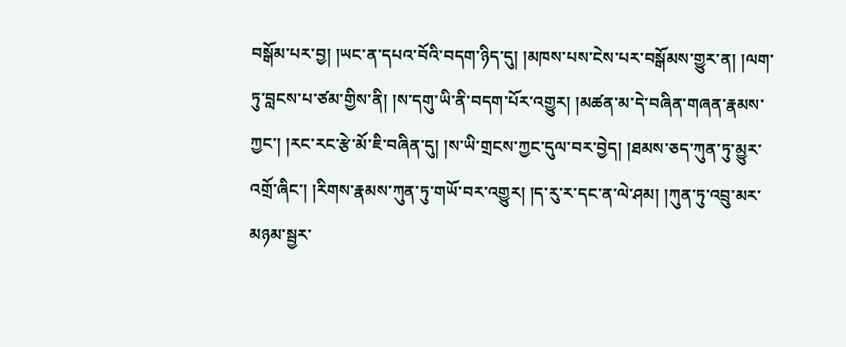བསྒོམ་པར་བྱ། །ཡང་ན་དཔའ་བོའི་བདག་ཉིད་དུ། །མཁས་པས་ངེས་པར་བསྒོམས་གྱུར་ན། །ལག་ཏུ་བླངས་པ་ཙམ་གྱིས་ནི། །ས་དགུ་ཡི་ནི་བདག་པོར་འགྱུར། །མཚན་མ་དེ་བཞིན་གཞན་རྣམས་ཀྱང་། །རང་རང་རྩེ་མོ་ཇི་བཞིན་དུ། །ས་ཡི་གྲངས་ཀྱང་དུལ་བར་བྱེད། །ཐམས་ཅད་ཀུན་ཏུ་མྱུར་འགྲོ་ཞིང་། །རིགས་རྣམས་ཀུན་ཏུ་གཡོ་བར་འགྱུར། །ད་རུ་ར་དང་ན་ལེ་ཤམ། །ཀུན་ཏུ་འབྲུ་མར་མཉམ་སྦྱར་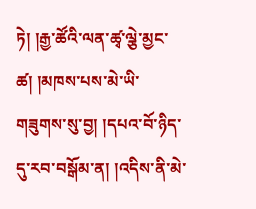ཏེ། །རྒྱ་ཚོའི་ལན་ཚྭ་ལྕེ་མྱང་ཚ། །མཁས་པས་མེ་ཡི་གཟུགས་སུ་བྱ། །དཔའ་བོ་ཉིད་དུ་རབ་བསྒོམ་ན། །འདིས་ནི་མེ་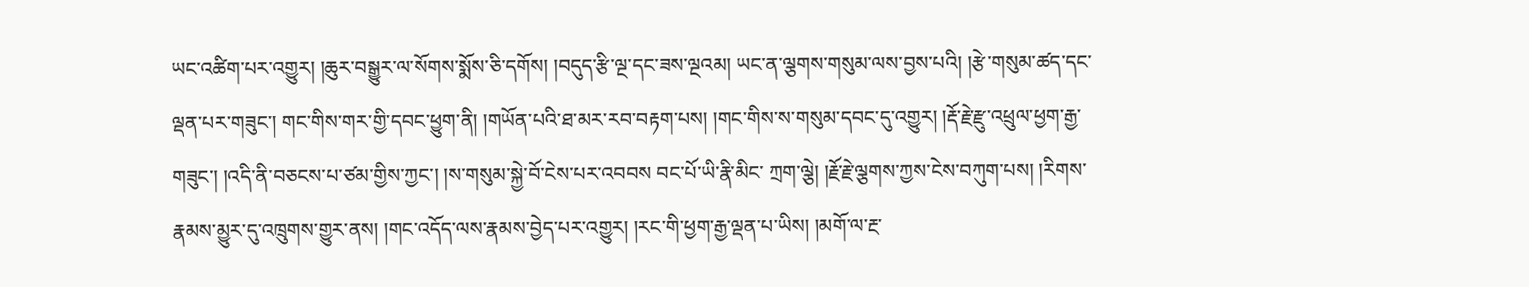ཡང་འཚིག་པར་འགྱུར། །ཆུར་བསྒྱུར་ལ་སོགས་སྨོས་ཅི་དགོས། །བདུད་རྩི་ལྔ་དང་ཟས་ལྔའམ། ཡང་ན་ལྕགས་གསུམ་ལས་བྱས་པའི། །རྩེ་གསུམ་ཚད་དང་ལྡན་པར་གཟུང་། གང་གིས་གར་གྱི་དབང་ཕྱུག་ནི། །གཡོན་པའི་ཐ་མར་རབ་བརྟག་པས། །གང་གིས་ས་གསུམ་དབང་དུ་འགྱུར། །རྡོ་རྗེ་རྫུ་འཕྲུལ་ཕྱག་རྒྱ་གཟུང་། །འདི་ནི་བཅངས་པ་ཙམ་གྱིས་ཀྱང་། །ས་གསུམ་སྐྱེ་བོ་ངེས་པར་འབབས བང་པོ་ཡི་རྣི་མིང་ ཀྲག་ལྕེ། །རྗོ་རྗེ་ལྕགས་ཀྱས་ངེས་བཀུག་པས། །རིགས་རྣམས་མྱུར་དུ་འཁྲུགས་གྱུར་ནས། །གང་འདོད་ལས་རྣམས་བྱེད་པར་འགྱུར། །རང་གི་ཕྱག་རྒྱ་ལྡན་པ་ཡིས། །མགོ་ལ་རྔ་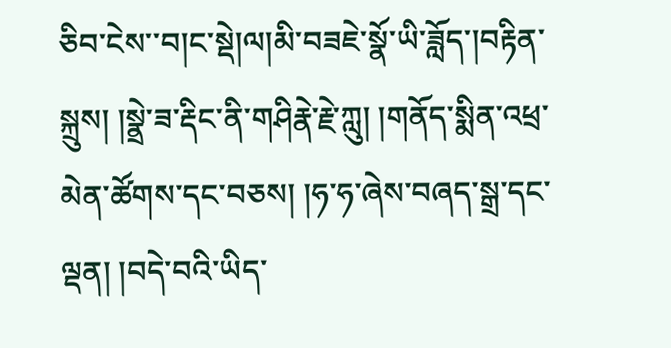ཅིབ་ངེས་་བ།ང་སྡེ།ལ།མི་བཟཇེ་སྣོ་ཡི་ཟློད་།བརྟིན་སྐྲུས། །སྣྲེ་ཟ་རྡིང་ནི་གཤིརྣེ་རྗེ་ཀླུ། །གནོད་སྨིན་འཕྲ་མེན་ཚོགས་དང་བཅས། །ཧ་ཧ་ཞེས་བཞད་སྒྲ་དང་ལྡན། །བདེ་བའི་ཡིད་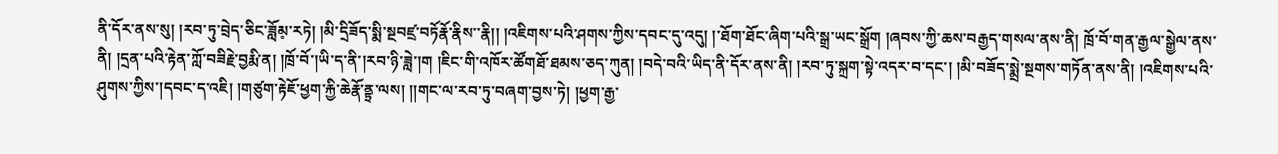ནི་དོར་ནས་སུ། །རབ་ཏུ་བྲེད་ཅིང་ཟློམ༷་རཏེ། །མི་དྲིཟོད་སྨི་སྔབཛྲ་བཏོརྣོ་རྣིས་་རྣི།། །འཇིགས་པའི་ཤགས་ཀྱིས་དབང་དུ་འདུ། །་ཐོག་ཐོང་ཞིག་པའི་སྒྲ་ཡང་སྒྲོག །ཞབས་ཀྱི་ཆས་བརྒྱད་གསལ་ནས་ནི། ཁྲོ་བོ་གན་རྒྱལ་སྒྱེལ་ནས་ནི། །དྲན་པའི་རྟེན་ཀློ་བཟིརྗེ་བྱརྨི་ན། །ཁྲོ་བོ་།ཡི་ད་ནི་།རབ་ཉི་ཟླེ་།ག །ཇིང་གི་འཁོར་ཚོགཐོ་ཐམས་ཅད་ཀུན། །བདེ་བའི་ཡིད་ནི་དོར་ནས་ནི། །རབ་ཏུ་སྐྲག་སྟེ་འདར་བ་དང་། །མི་བཟོད་སྨྲེ་སྔགས་གཏོན་ནས་ནི། །འཇིགས་པའི་ཤུགས་ཀྱིས་།དབང་ད་འཇི། །གཙུག་རྟེཇོ་ཕྱག་རྐྱི་ཆེརྣོ་ནྟྲ་ལས། །།གང་ལ་རབ་ཏུ་བཞག་བྱས་ཏེ། །ཕྱག་རྒྱ་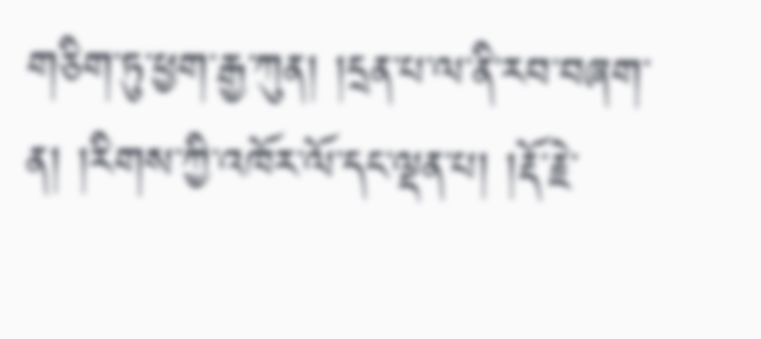གཅིག་ཏུ་ཕྱག་རྒྱ་ཀུན། །དྲན་པ་ལ་ནི་རབ་བཞག་ན། །རིགས་ཀྱི་འཁོར་ལོ་དང་ལྡན་པ། །རྡོ་རྗེ་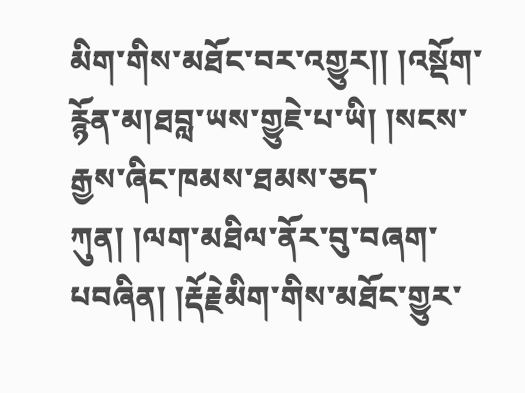མིག་གིས་མཐོང་བར་འགྱུར།། །འསྡོག་རྙོན་མ།ཐབླ་ཡས་གྱུཇེ་པ་ཡི། །སངས་རྒྱས་ཞིང་ཁམས་ཐམས་ཅད་ཀུན། །ལག་མཐིལ་ནོར་བུ་བཞག་པབཞིན། །རྡོརྗེམིག་གིས་མཐོང་གྱུར་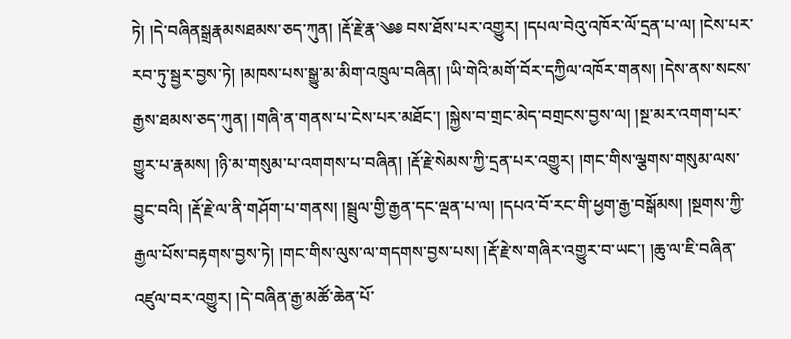ཏེ། །དེ་བཞིནསྒྲརྣམསཐམས་ཅད་ཀུན། །རྡོ་རྗེ་རྣ་༄༅ བས་ཐོས་པར་འགྱུར། །དཔལ་བེའུ་འཁོར་ལོ་དྲན་པ་ལ། །ངེས་པར་རབ་ཏུ་སྦྱར་བྱས་ཏེ། །མཁས་པས་སྒྱུ་མ་མིག་འཁྲུལ་བཞིན། །ཡི་གེའི་མགོ་བོར་དཀྱིལ་འཁོར་གནས། །དེས་ནས་སངས་རྒྱས་ཐམས་ཅད་ཀུན། །གཞི་ན་གནས་པ་ངེས་པར་མཐོང་། །སྐྱེས་བ་གྲང་མེད་བགྲངས་བྱས་ལ། །སྔ་མར་འགག་པར་གྱུར་པ་རྣམས། །ཉི་མ་གསུམ་པ་འགགས་པ་བཞིན། །རྡོ་རྗེ་སེམས་ཀྱི་དྲན་པར་འགྱུར། །གང་གིས་ལྕགས་གསུམ་ལས་བྱུང་བའི། །རྡོ་རྗེ་ལ་ནི་གཤོག་པ་གནས། །སྦྲུལ་གྱི་རྒྱན་དང་ལྡན་པ་ལ། །དཔའ་བོ་རང་གི་ཕྱག་རྒྱ་བསྒོམས། །སྔགས་ཀྱི་རྒྱལ་པོས་བརྟགས་བྱས་ཏེ། །གང་གིས་ལུས་ལ་གདགས་བྱས་པས། །རྡོ་རྗེ་ས་གཞིར་འགྱུར་བ་ཡང་། །ཆུ་ལ་ཇི་བཞིན་འཛུལ་བར་འགྱུར། །དེ་བཞིན་རྒྱ་མཚོ་ཆེན་པོ་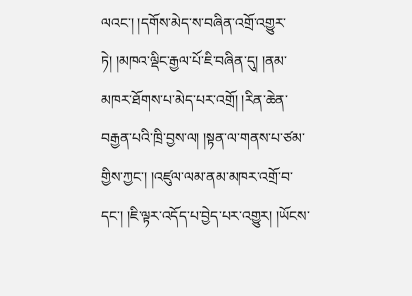ལའང་། །དགོས་མེད་ས་བཞིན་འགྲོ་འགྱུར་ཏེ། །མཁའ་ལྡིང་རྒྱལ་པོ་ཇི་བཞིན་དུ། །ནམ་མཁར་ཐོགས་པ་མེད་པར་འགྲོ། །རིན་ཆེན་བརྒྱན་པའི་ཁྲི་བྱས་ལ། །སྟན་ལ་གནས་པ་ཙམ་གྱིས་ཀྱང་། །འཛུལ་ལམ་ནམ་མཁར་འགྲོ་བ་དང་། །ཇི་ལྟར་འདོད་པ་བྱེད་པར་འགྱུར། །ཡོངས་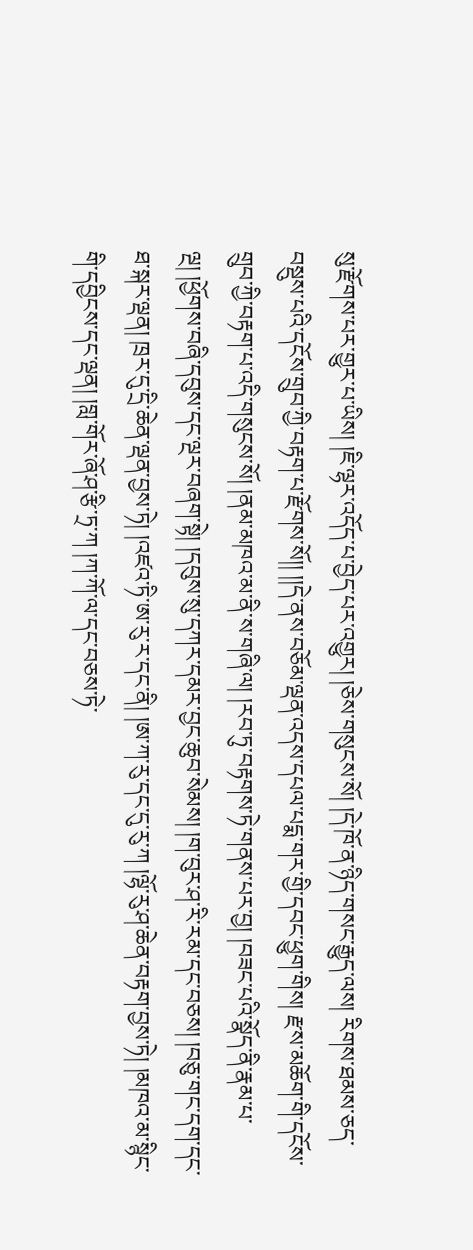སུ་རྫོགས་པར་གྱུར་པ་ཡིས། །ཇི་ལྷར་འདོད་པ་བྱེད་པར་འགྱུར། །ཅེས་གསུངས་སོ། །དེ་ཁོ་ན་ཉིད་གསང་རྒྱུད་ལས། རིགས་ཐམས་ཅད་བསྡུས་པའི་དངོས་གྲུབ་ཀྱི་བརྟག་པ་རྫོགས་སོ།། །།དེ་ནས་བཅོམ་ལྡན་འདས་དཔལ་པདྨ་གར་གྱི་དབང་ཕྱུག་གིས། རྫས་མཆོག་གི་དངོས་གྲུབ་ཀྱི་བརྟག་པ་འདི་གསུངས་སོ། །ནམ་མཁའ་མ་ནི་ས་གཞི་ལ། །རབ་ཏུ་བརྟགས་ཏེ་གནས་པར་བྱ། །བཟང་པའི་སྣོད་ནི་རྣམ་པ་ལྔ། །ཕྱོགས་བཞི་དབུས་དང་ལྔར་བཞག་སྟེ། །དབུས་སུ་དཀར་དམར་བྱང་ཆུབ་སེམས། །ག་བུར་ཤ་རི་རམ་དང་བཅས། །བཅུ་གང་དག་དང་ཐ་སྐར་ལྡན། ཁྲར་དུ་དྲི་ཆེན་ལྡན་བྱས་ཏེ། །འཛའ་ཏི་ཨ་རུ་ར་དང་ནི། །ཨ་ཀ་རུ་དང་དུ་རུ་ཀ །ལྷོ་རུ་ཤ་ཆེན་བརྟག་བྱས་ཏེ། །མཁའ་མ་སྙིང་གི་དབྱིངས་དང་ལྡན། །གླ་གོར་ཞོ་ཤ་རྩི་ཏྲ་ཀ །ཀ་ཀོ་ལ་དང་བཅས་ཏེ་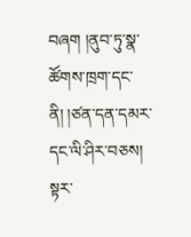བཞག །ནུབ་ཏུ་སྣ་ཚོགས་ཁྲག་དང་ནི། །ཙན་དན་དམར་དང་ལི་ཤིར་བཅས། སྟར་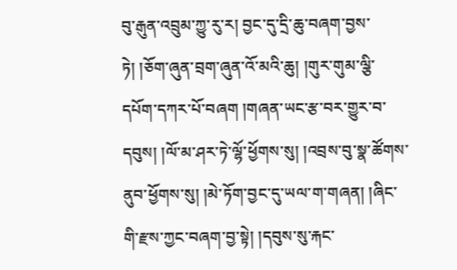བུ་རྒུན་འབྲུམ་ཀྱུ་རུ་ར། བྱང་དུ་དྲི་ཆུ་བཞག་བྱས་ཏེ། །ཅོག་ཞུན་བྲག་ཞུན་འོ་མའི་ཆུ། །གུར་གུམ་ལྕི་དཔོག་དཀར་པོ་བཞག །གཞན་ཡང་རྩ་བར་གྱུར་བ་དབུས། །ལོ་མ་ཤར་ཏེ་ལྷོ་ཕྱོགས་སུ། །འབྲས་བུ་སྣ་ཚོགས་ནུབ་ཕྱོགས་སུ། །མེ་ཏོག་བྱང་དུ་ཡལ་ག་གཞན། །ཞིང་གི་རྫས་ཀྱང་བཞག་བྱ་སྟེ། །དབུས་སུ་རྐང་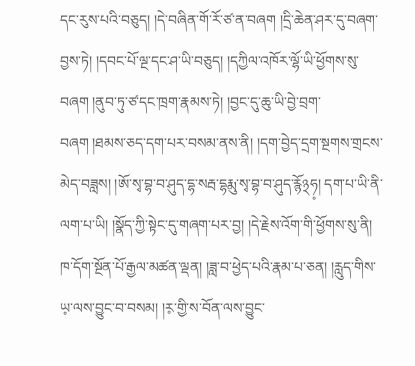དང་རུས་པའི་བཅུད། །དེ་བཞིན་གོ་རོ་ཙ་ན་བཞག །དྲི་ཆེན་ཤར་དུ་བཞག་བྱས་ཏེ། །དབང་པོ་ལྔ་དང་ཤ་ཡི་བཅུད། །དཀྱིལ་འཁོར་ལྷོ་ཡི་ཕྱོགས་སུ་བཞག །ནུབ་ཏུ་ཙ་དང་ཁྲག་རྣམས་ཏེ། །བྱང་དུ་ཆུ་ཡི་བྱེ་བྲག་བཞག །ཐམས་ཅད་དག་པར་བསམ་ནས་ནི། །དག་བྱེད་དྲག་སྔགས་གྲངས་མེད་བཟླས། །ཨོ་སྭ་བྷ་བ་ཤུད་དྷ་སརྦ་དྷརྨུ་སྭ་བྷ་བ་ཤུད་རྙོ྅ཧ༷། དག་པ་ཡི་ནི་ལག་པ་ཡི། །སྣོད་ཀྱི་སྟེང་དུ་གཞག་པར་བྱ། །དེ་རྗེས་འོག་གི་ཕྱོགས་སུ་ནི། ཁ་དོག་སྔོན་པོ་རྒྱལ་མཚན་ལྡན། །ཟླ་བ་ཕྱེད་པའི་རྣམ་པ་ཅན། །རླུད་གིས་ཡ༷་ལས་བྱུང་བ་བསམ། །ར༷་གྱི་ས་བོན་ལས་བྱུང་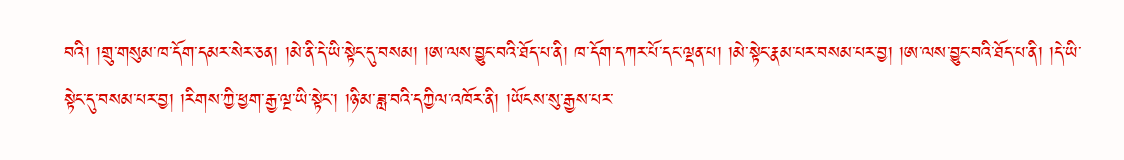བའི། །གྲུ་གསུམ་ཁ་དོག་དམར་སེར་ཅན། །མེ་ནི་དེ་ཡི་སྟེང་དུ་བསམ། །ཨ་ལས་བྱུང་བའི་ཐོད་པ་ནི། ཁ་དོག་དཀར་པོ་དང་ལྡན་པ། །མེ་སྟེང་རྣམ་པར་བསམ་པར་བྱ། །ཨ་ལས་བྱུང་བའི་ཐོད་པ་ནི། །དེ་ཡི་སྟེང་དུ་བསམ་པར་བྱ། །རིགས་ཀྱི་ཕྱག་རྒྱ་ལྔ་ཡི་སྟེང་། །ཉི་མ་ཟླ་བའི་དཀྱིལ་འཁོར་ནི། །ཡོངས་སུ་རྒྱས་པར་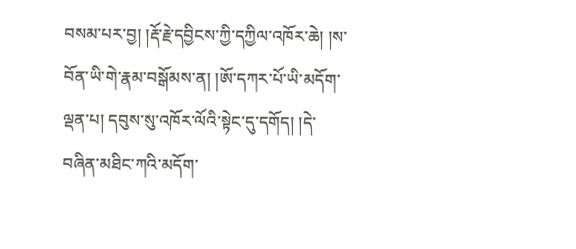བསམ་པར་བྱ། །རྡོ་རྗེ་དབྱིངས་ཀྱི་དཀྱིལ་འཁོར་ཆེ། །ས་བོན་ཡི་གེ་རྣམ་བསྒོམས་ན། །ཨོ་དཀར་པོ་ཡི་མདོག་ལྡན་པ། དབུས་སུ་འཁོར་ལོའི་སྟེང་དུ་དགོད། །དེ་བཞིན་མཐིང་ཀའི་མདོག་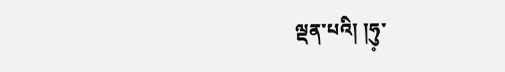ལྡན་པའི། །ཧུ༷་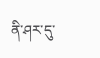ནི་ཤར་དུ་